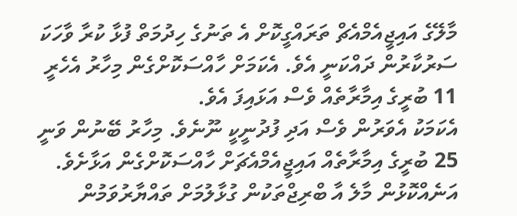މާލޭގެ އައިޖީއެމްއެޗް ތަރައްގީކޮށް އެ ތަނުގެ ހިދުމަތް ފުޅާ ކުރާ ވާހަކަ ސަރުކާރުން ދައްކަނީ އެވެ. އެކަމަށް ހާއްސަކޮށްގެން މިހާރު އެހެރީ 11 ބުރީގެ އިމާރާތެއް ވެސް އަޅައިފަ އެވެ.
އެކަމަކު އެވަރުން ވެސް އަދި ފުދުނީކީ ނޫނެވެ. މިހާރު ބޭނުން ވަނީ 25 ބުރީގެ އިމާރާތެއް އައިޖީއެމްއެޗަށް ހާއްސަކޮށްގެން އަޅާށެވެ.
އަނެއްކޮޅުން މާލެ އާ ބްރިޖްތަކުން ގުޅާލުމަށް ތައްޔާރުވަމުން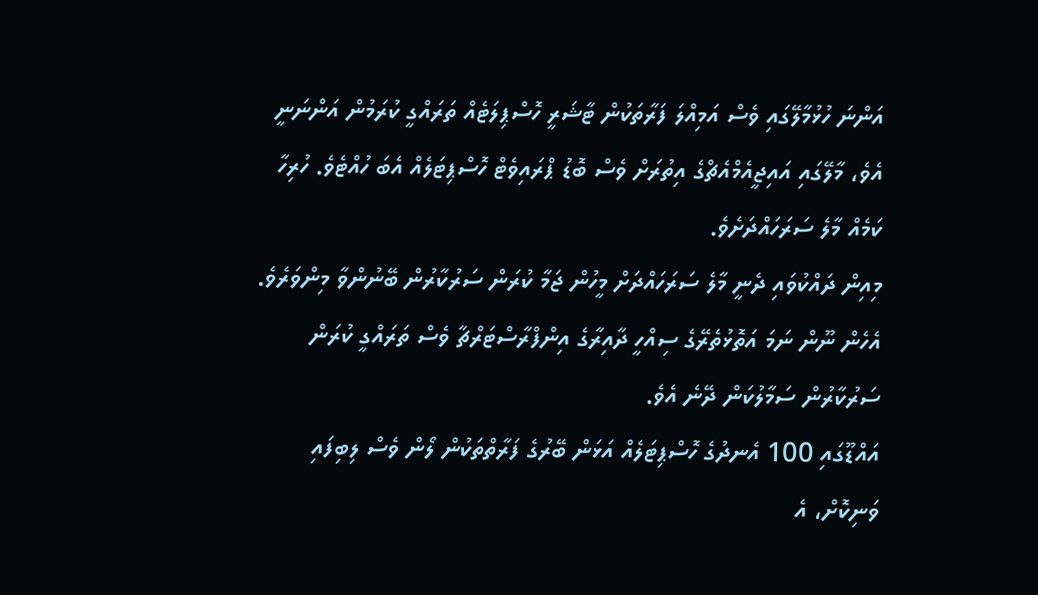އަންނަ ހުޅުމާލޭގައި ވެސް އަމިއްލަ ފަރާތަކުން ޓާޝަރީ ހޮސްޕިލަޓެއް ތަރައްގީ ކުރަމުން އަންނަނީ އެވެ، މާލޭގައި އައިޖީއެމްއެޗްގެ އިތުރަށް ވެސް ބޮޑު ޕްރައިވެޓް ހޮސްޕިޓަލެއް އެބަ ހުއްޓެވެ. ހުރިހާ ކަމެއް މާލެ ސަރަހައްދަށެވެ.
މިއިން ދައްކުވައި ދެނީ މާލެ ސަރަހައްދަށް މީހުން ޖަމާ ކުރަން ސަރުކާރުން ބޭނުންވާ މިންވަރެވެ.
އެހެން ނޫން ނަމަ އަތޮޅުތެރޭގެ ސިއްހީ ދާއިރާގެ އިންފްރާސްޓަރްޗާ ވެސް ތަރައްގީ ކުރަން ސަރުކާރުން ސަމާލުކަން ދޭނެ އެވެ.
އައްޑޫގައި 100 އެނދުގެ ހޮސްޕިޓަލެއް އަޅަން ބޭރުގެ ފަރާތްތަކުން ލޯން ވެސް ލިބިފައި ވަނިކޮށް، އެ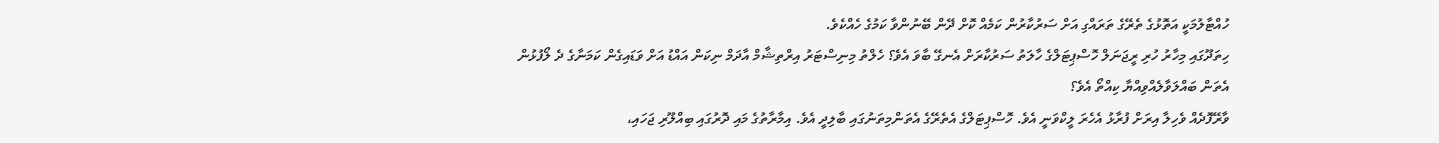ހުއްޓާލުމަކީ އަތޮޅުގެ ތެރޭގެ ތަރައްގި އަށް ސަރުކާރުން ކަމެއް ކޮށް ދޭން ބޭނުންވާ ކަމުގެ ހެއްކެވެ.
ހިތަދޫގައި މިހާރު ހުރި ރީޖަނަލް ހޮސްޕިޓަލްގެ ހާލަތު ސަރުކާރަށް އެނގޭ ބާވަ އެވެ؟ ހެލްތު މިނިސްޓަރު އިރްތިޝާމް އާދަމް ނިކަން އައްޑު އަށް ވަޑައިގެން ކަމަނާގެ ދެ ލޯފުޅުން އެތަން ބައްލަވާލެއްވިއްޔާ ކިއްތޯ އެވެ؟
ވާރޭފޮދެއް ވެހިލާ އިރަށް ފުރާޅު އެހެރަ ލީކްވަނީ އެވެ. ހޮސްޕިޓަލްގެ އެތެރޭގެ އެތަންމިތަނުގައި ބާލިދީ އެވެ. އިމާރާތުގެ މައި ދޮރުގައި ބިއްލޫރި ޖަހައި،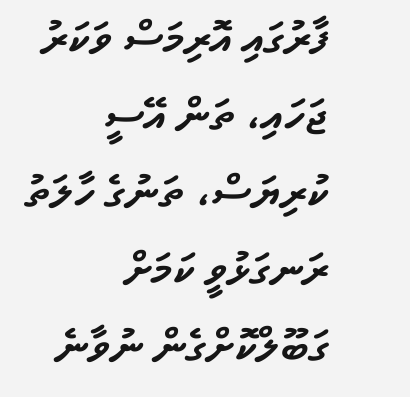ފާރުގައި އޮރިމަސް ވަކަރު ޖަހައި، ތަން އޭސީ ކުރިޔަސް، ތަނުގެ ހާލަތު ރަނގަޅުވީ ކަމަށް ގަބޫލްކޮށްގެން ނުވާނެ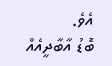އެވެ.
ބޮޑު އާބާދީއެއް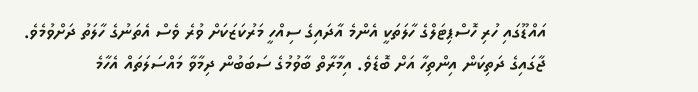އައްޑޫގައި ހުރި ހޮސްޕިޓަލްގެ ހާލަތަކީ އެންމެ އާދައިގެ ސިއްހީ މަރުކަޒަކަށް ވުރެ ވެސް އެތަނުގެ ހާލަތު ދަށްވުމެވެ.
ޖާގައިގެ ދަތިކަން އިންތިހާ އަށް ބޮޑެވެ. އިމާރާތް ބާވުމުގެ ސަބަބުން ދިމާވާ މައްސަލަތައް އެހާމެ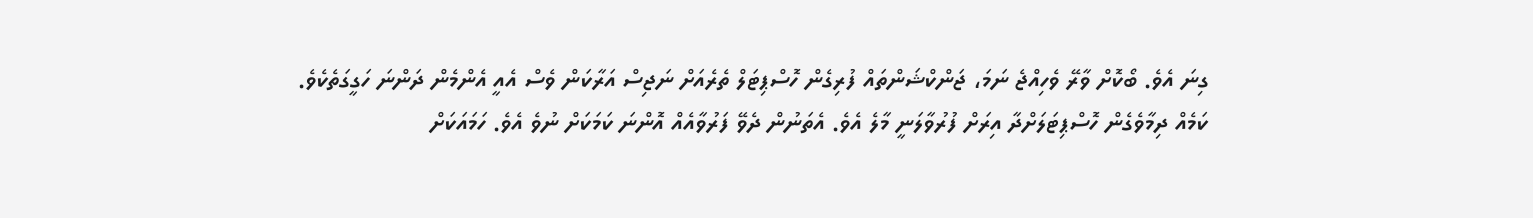ގިނަ އެވެ. ބޯކޮށް ވާރޭ ވެހިއްޖެ ނަމަ، ޖަންކްޝަންތައް ފުރިގެން ހޮސްޕިޓަލް ތެރެއަށް ނަޖިސް އަރާކަން ވެސް އެއީ އެންމެން ދަންނަ ހަގީގަތެކެވެ.
ކަމެއް ދިމާވެގެން ހޮސްޕިޓަލަށްދާ އިރަށް ފުރުވާލަނީ މާލެ އެވެ. އެތަނުން ދެވޭ ފަރުވާއެއް އޮންނަ ކަމަކަށް ނުވެ އެވެ. ހަމައަކަށް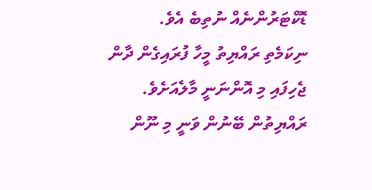ޑޮކްޓަރުންނެއް ނުތިބެ އެވެ.
ނިކަމެތި ރައްޔިތު މީހާ ފުރައިގެން ދާން ޖެހިފައި މި އޮންނަނީ މާލެއަށެވެ.
ރައްޔިތުން ބޭނުން ވަނީ މި ނޫން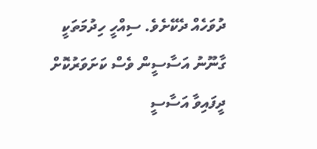ދުވަހެއް ދެކޭށެވެ. ސިއްހީ ހިދުމަތަކީ ގާނޫނު އަސާސީން ވެސް ކަށަވަރުކޮށް ދީފައިވާ އަސާސީ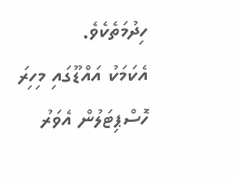ހިދުމަތެކެވެ.
އެކަމަކު އައްޑޫގައި މިހިރަ ހޮސްޕިޓަލުން އެވަރު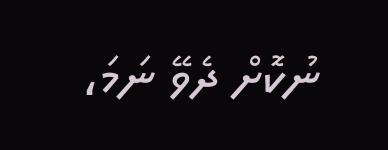ނުކޮށް ދެވޭ ނަމަ،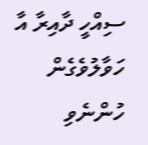ސިއްހީ ދާއިރާ އާ ހަވާލުވެގެން ހުންނެވި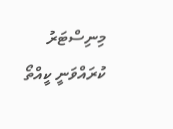މިނިސްޓަރު ކުރައްވަނީ ކީއްތޯ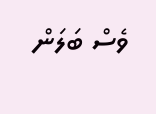ވެސް ބަލަން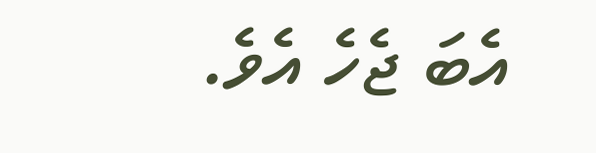އެބަ ޖެހެ އެވެ.